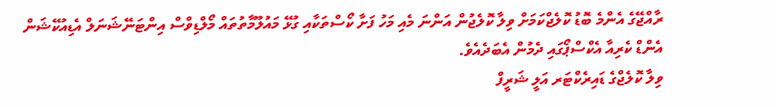ރާއްޖޭގެ އެންމެ ބޮޑު ކޮލެޖްކަމަށް ވިލާ ކޮލެޖުން އަންނަ މެއި މަހު ފަށާ ކޯސްތަކާއި ގުޅޭ މައުލޫމާތުތައް މޯލްޑިވްސް އިންޓަނޭޝަނަލް އެޑިއުކޭޝަން އެންޑް ކެރިއާ އެކްސްޕޯގައި ދެމުން އެބަދެއެވެ.
ވިލާ ކޮލެޖްގެ ޑައިރެކްޓަރ އަލީ ޝަރީފް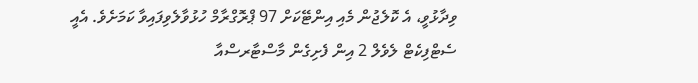ވިދާޅުވީ، އެ ކޮލެޖުން މެއި އިންޓޭކަށް 97 ޕްރޮގްރާމް ހުޅުވާލެވިފައިވާ ކަމަށެވެ. އެއީ ސެޓްފިކެޓް ލެވެލް 2 އިން ފެށިގެން މާސްޓާރސްއާ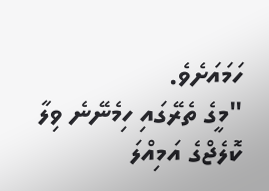ހަމައަށެވެ.
"މީގެ ތެރޭގައި ހިމެނޭނެ ވިލާ ކޮލެޖްގެ އަމިއްލަ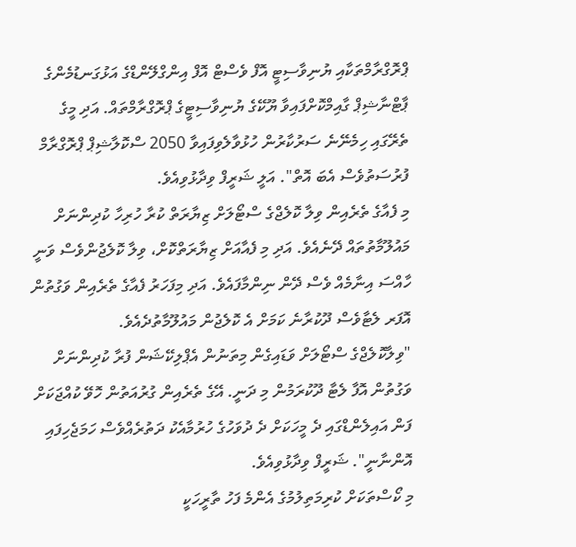ޕްރޮގްރާމްތަކާއި ޔުނިވާސިޓީ އޮފް ވެސްޓް އޮފް އިންގްލޭންޑްގެ އަޅުގަނޑުމެންގެ ޕާޓްނާޝިޕް ގާއިމްކޮށްފައިވާ ޔޫކޭގެ ޔުނިވާސިޓީގެ ޕްރޮގްރާމްތައް. އަދި މީގެ ތެރޭގައި ހިމެނޭނެ ސަރުކާރުން ހުޅުވާލެވިފައިވާ 2050 ސްކޮލާޝިޕް ޕްރޮގްރާމް ފުރުސަތުވެސް އެބަ އޮތް". އަލީ ޝަރީފް ވިދާޅުވިއެވެ.
މި ފެއާގެ ތެރެއިން ވިލާ ކޮލެޖްގެ ސްޓޯލަށް ޒިޔާރަތް ކުރާ ހުރިހާ ކުދިންނަށް މައުލޫމާތުތައް ދޭނެއެވެ. އަދި މި ފެއާއަށް ޒިޔާރަތްކޮށް، ވިލާ ކޮލެޖުންވެސް ވަނީ ހާއްސަ އިނާމެއް ވެސް ދޭން ނިންމާފައެވެ. އަދި މިފަހަރު ފެއާގެ ތެރެއިން ވަގުތުން އޮފަރ ލެޓާވެސް ދޫކުރާނެ ކަމަށް އެ ކޮލެޖުން މައުލޫމާތުދެއެވެ.
"ވިލާކޮލެޖްގެ ސްޓޯލަށް ވަޑައިގެން މިތަނުން އެޕްލިކޭޝަން ފުރާ ކުދިންނަށް ވަގުތުން އޮފާ ލެޓާ ދޫކުރަމުން މި ދަނީ. އޭގެ ތެރެއިން ގުރުއަތުން ހޮވޭ ކުއްޖަކަށް ފަން އައިލެންޑްގައި ދެ މީހަކަށް ދެ ދުވަހުގެ ހުރުމާއެކު ދަތުރެއްވެސް ހަމަޖެހިފައި އޮންނާނީ". ޝަރީފް ވިދާޅުވިއެވެ.
މި ކޯސްތަކަށް ކުރިމަތިލުމުގެ އެންމެ ފަހު ތާރީހަކީ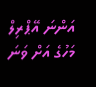އަންނަ އޭޕްރިލް މަހުގެ އަށް ވަނަ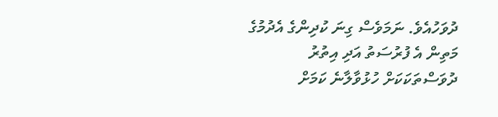ދުވަހުއެވެ. ނަމަވެސް ގިނަ ކުދިންގެ އެދުމުގެ މަތިން އެ ފުރުސަތު އަދި އިތުރު ދުވަސްތަކަކަށް ހުޅުވާލާނެ ކަމަށް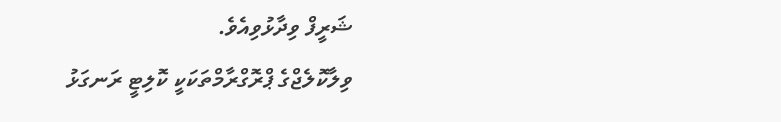ޝަރީފް ވިދާޅުވިއެވެ.
ވިލާކޮލެޖްގެ ޕްރޮގްރާމްތަކަކީ ކޮލިޓީ ރަނގަޅު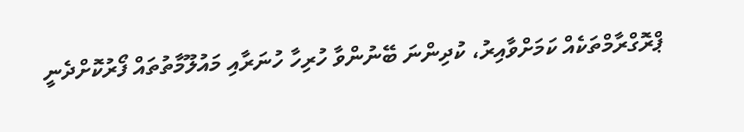ޕްރޮގްރާމްތަކެއް ކަމަށްވާއިރު، ކުދިންނަ ބޭނުންވާ ހުރިހާ ހުނަރާއި މައުލޫމާތުތައް ފޯރުކޮށްދެނީ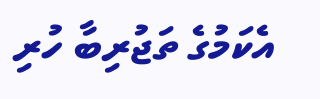އެކަމުގެ ތަޖުރިބާ ހުރި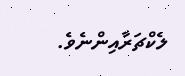ލެކްޗަރާއިންނެވެ.